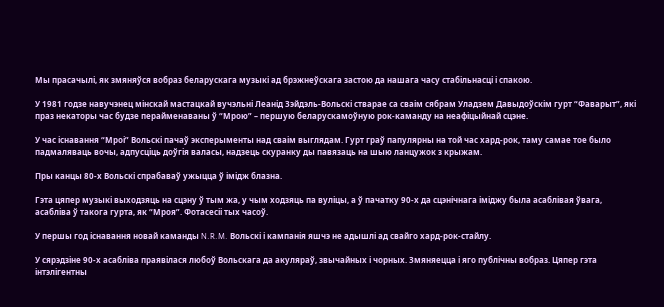Мы прасачылі, як змяняўся вобраз беларускага музыкі ад брэжнеўскага застою да нашага часу стабільнасці і спакою.

У 1981 годзе навучэнец мінскай мастацкай вучэльні Леанід Зэйдэль-Вольскі стварае са сваім сябрам Уладзем Давыдоўскім гурт “Фаварыт”, які праз некаторы час будзе перайменаваны ў “Мрою” – першую беларускамоўную рок-каманду на неафіцыйнай сцэне.

У час існавання “Мроі” Вольскі пачаў эксперыменты над сваім выглядам. Гурт граў папулярны на той час хард-рок, таму самае тое было падмаляваць вочы, адпусціць доўгія валасы, надзець скуранку ды павязаць на шыю ланцужок з крыжам.

Пры канцы 80-х Вольскі спрабаваў ужыцца ў імідж блазна.

Гэта цяпер музыкі выходзяць на сцэну ў тым жа, у чым ходзяць па вуліцы, а ў пачатку 90-х да сцэнічнага іміджу была асаблівая ўвага, асабліва ў такога гурта, як “Мроя”. Фотасесіі тых часоў.

У першы год існавання новай каманды N.R.M. Вольскі і кампанія яшчэ не адышлі ад свайго хард-рок-стайлу.

У сярэдзіне 90-х асабліва праявілася любоў Вольскага да акуляраў, звычайных і чорных. Змяняецца і яго публічны вобраз. Цяпер гэта інтэлігентны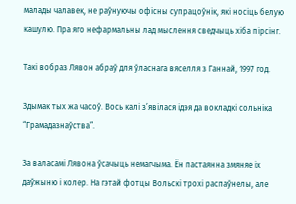малады чалавек, не раўнуючы офісны супрацоўнік, які носіць белую кашулю. Пра яго нефармальны лад мыслення сведчыць хіба пірсінг.

Такі вобраз Лявон абраў для ўласнага вяселля з Ганнай, 1997 год.

Здымак тых жа часоў. Вось калі з’явілася ідэя да вокладкі сольніка “Грамадазнаўства”.

За валасамі Лявона ўсачыць немагчыма. Ён пастаянна змяняе іх даўжыню і колер. На гэтай фотцы Вольскі трохі распаўнелы, але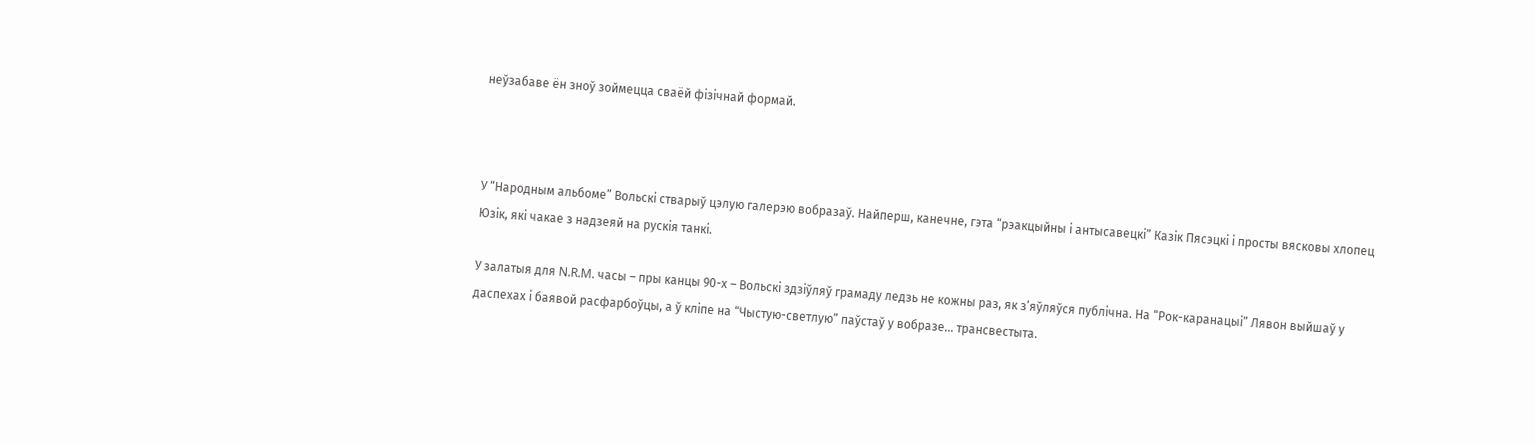неўзабаве ён зноў зоймецца сваёй фізічнай формай.



У “Народным альбоме” Вольскі стварыў цэлую галерэю вобразаў. Найперш, канечне, гэта “рэакцыйны і антысавецкі” Казік Пясэцкі і просты вясковы хлопец Юзік, які чакае з надзеяй на рускія танкі.

У залатыя для N.R.M. часы – пры канцы 90-х – Вольскі здзіўляў грамаду ледзь не кожны раз, як з’яўляўся публічна. На “Рок-каранацыі” Лявон выйшаў у даспехах і баявой расфарбоўцы, а ў кліпе на “Чыстую-светлую” паўстаў у вобразе… трансвестыта.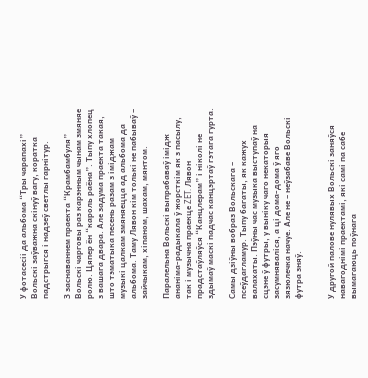У фотасесіі да альбома “Тры чарапахі” Вольскі заўважна скінуў вагу, коратка падстрыгся і надзеў светлы гарнітур.

З заснаваннем праекта “Крамбамбуля” Вольскі чарговы раз карэнным чынам змяняе ролю. Цяпер ён “кароль раёна”. Тыпу хлопец з вашага двара. Але задума праекта такая, што тэматыка песень разам з іміджам музыкі цалкам змяняецца ад альбома да альбома. Таму Лявон кім толькі не пабываў – зайчыкам, хіпаном, шахам, мянтом.

Паралельна Вольскі выпрабаваў імідж ананіма-радыкала ў жорсткім як з пасылу, так і музычна праекце ZET. Лявон прадстаўляўся “Канцлерам” і ніколі не здымаў маскі падчас канцэртаў гэтага гурта.

Самы дзіўны вобраз Вольскага – псеўдагламур. Тыпу багаты, як кажух валахаты. Пэўны час музыка выступаў на сцэне ў футры, у выніку чаго некаторыя засумняваліся, а ці дома-дома ў яго зязюлечка начуе. Але не – неўзабаве Вольскі футра зняў.


У другой палове нулявых Вольскі заняўся навагоднімі праектамі, які самі па сабе вымагаюць поўнага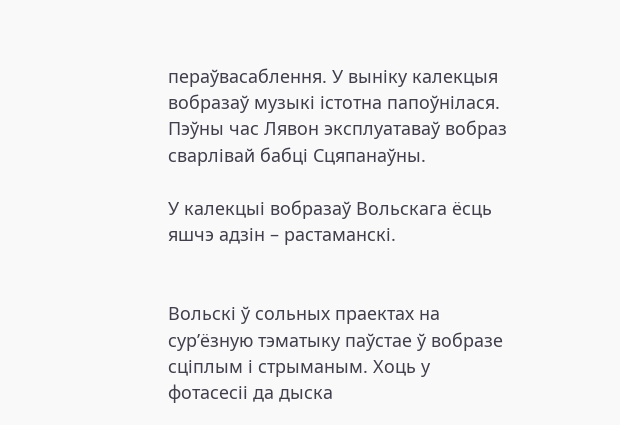пераўвасаблення. У выніку калекцыя вобразаў музыкі істотна папоўнілася. Пэўны час Лявон эксплуатаваў вобраз сварлівай бабці Cцяпанаўны.

У калекцыі вобразаў Вольскага ёсць яшчэ адзін – растаманскі.


Вольскі ў сольных праектах на сур’ёзную тэматыку паўстае ў вобразе сціплым і стрыманым. Хоць у фотасесіі да дыска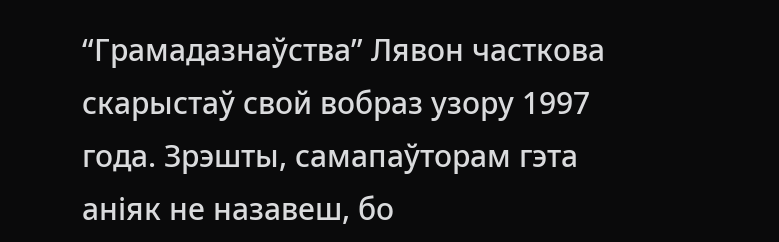“Грамадазнаўства” Лявон часткова скарыстаў свой вобраз узору 1997 года. Зрэшты, самапаўторам гэта аніяк не назавеш, бо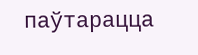паўтарацца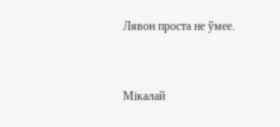Лявон проста не ўмее.


Мікалай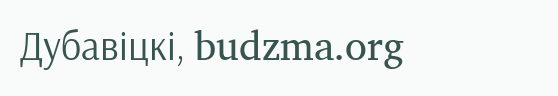Дубавіцкі, budzma.org